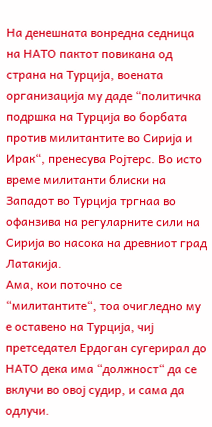На денешната вонредна седница на НАТО пактот повикана од страна на Турција, воената организација му даде “политичка подршка на Турција во борбата против милитантите во Сирија и Ирак“, пренесува Ројтерс. Во исто време милитанти блиски на Западот во Турција тргнаа во офанзива на регуларните сили на Сирија во насока на древниот град Латакија.
Ама, кои поточно се “милитантите“, тоа очигледно му е оставено на Турција, чиј претседател Ердоган сугерирал до НАТО дека има “должност“ да се вклучи во овој судир, и сама да одлучи.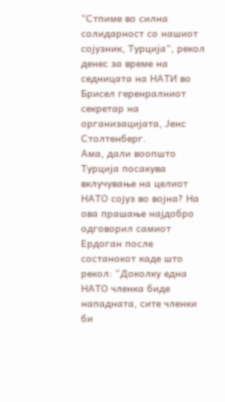“Стпиме во силна солидарност со нашиот сојузник, Турција“, рекол денес за време на седницата на НАТИ во Брисел геренралниот секретар на организацијата, Јенс Столтенберг.
Ама, дали воопшто Турција посакува вклучување на целиот НАТО сојуз во војна? На ова прашање најдобро одговорил самиот Ердоган после состанокот каде што рекол: “Доколку една НАТО членка биде нападната, сите членки би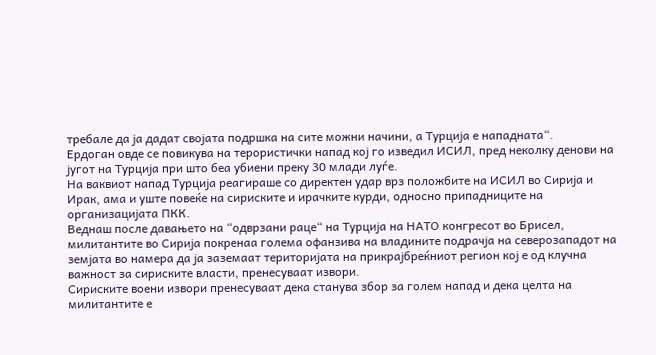требале да ја дадат својата подршка на сите можни начини, а Турција е нападната“.
Ердоган овде се повикува на терористички напад кој го изведил ИСИЛ, пред неколку денови на југот на Турција при што беа убиени преку 30 млади луѓе.
На ваквиот напад Турција реагираше со директен удар врз положбите на ИСИЛ во Сирија и Ирак, ама и уште повеќе на сириските и ирачките курди, односно припадниците на организацијата ПКК.
Веднаш после давањето на “одврзани раце“ на Турција на НАТО конгресот во Брисел, милитантите во Сирија покренаа голема офанзива на владините подрачја на северозападот на земјата во намера да ја заземаат територијата на прикрајбреќниот регион кој е од клучна важност за сириските власти, пренесуваат извори.
Сириските воени извори пренесуваат дека станува збор за голем напад и дека целта на милитантите е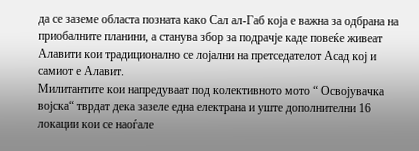да се заземе областа позната како Сал ал-Габ која е важна за одбрана на приобалните планини, а станува збор за подрачје каде повеќе живеат Алавити кои традиционално се лојални на претседателот Асад кој и самиот е Алавит.
Милитантите кои напредуваат под колективното мото “ Освојувачка војска“ тврдат дека зазеле една електрана и уште дополнителни 16 локации кои се наоѓале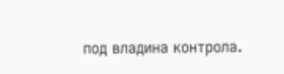под владина контрола.